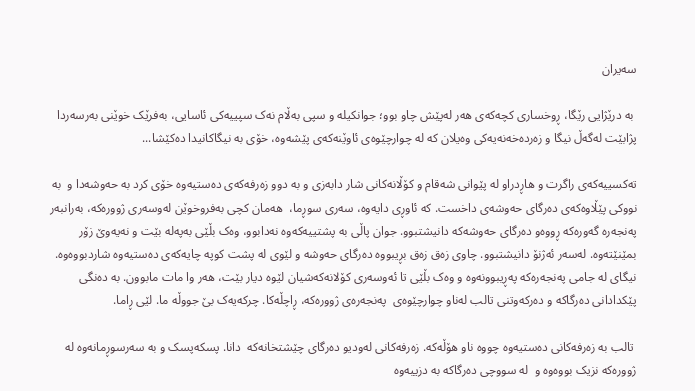سەیران

 بە درێژایی رێگا، ڕوخساری کچەکەی هەر لەپێش چاو بوو؛ جوانکیلە و سپی بەڵام نەک سپییەکی ئاسایی، بەفرێک خوێنی بەرسەردا پژابێت لەگەڵ نیگا و زەردەخەنەیەکی وەیلان کە لە چوارچێوەی ئاوێنەکەی پێشەوە، خۆی بە نیگاکانیدا دەکێشا...

تەکسییەکەی راگرت و هاڕدراو لە پێوانی شەقام و کۆڵانەکانی شار دابەزی و بە دوو زەرفەکەی دەستیەوە خۆی کرد بە حەوشەدا و  بە نووکی پێڵاوەکەی دەرگای حەوشەی داخست. کە ئاوڕی دایەوە، سەری سوڕما،  هەمان کچی بەفروخوێن لەوسەری ژوورەکە، بەرانبەر پەنجەرە گەورەکە ڕووەو دەرگای حەوشەکە دانیشتبوو. جوان پاڵی بە پشتییەکەوە نەدابوو، وەک بڵێی بەپەلە بێت و نەیەوێ زۆر بمێنێتەوە. لەسەر ئەژنۆ دانیشتبوو. چاوی زەق زەق بڕیبووە دەرگای حەوشە و لێوی لە پشت کوپە چایەکەی دەستیەوە شاردبووەوە. نیگای لە جامی پەنجەرەکە پەڕیبوونەوە و وەک بڵێی تا ئەوسەری کۆلانەکەشیان لێوە دیار بێت، هەر وا مات مابوون. بە دەنگی پێکدادانی دەرگاکە و دەرکەوتنی تالب لەناو چوارچێوەی  پەنجەرەی ژوورەکە، ڕاچڵەکا. چرکەیەک بێ جووڵە ما. لێی ڕاما.

 تالب بە زەرفەکانی دەستیەوە چووە ناو هۆڵەکە. زەرفەکانی لەودیو دەرگای چێشتخانەکە  دانا. پسکەپسک و بە سەرسوڕمانەوە لە ژوورەکە نزیک بووەوە و  لە سووچی دەرگاکە بە دزییەوە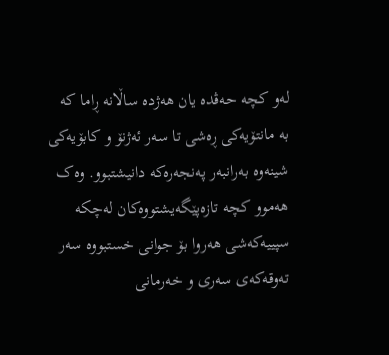لەو کچە حەڤدە یان هەژدە ساڵانە ڕاما کە بە مانتۆیەکی ڕەشی تا سەر ئەژنۆ و کابۆیەکی شینەوە بەرانبەر پەنجەرەکە دانیشتبوو. وەک هەموو کچە تازەپێگەیشتووەکان لەچکە سپییەکەشی هەروا بۆ جوانی خستبووە سەر تەوقەکەی سەری و خەرمانی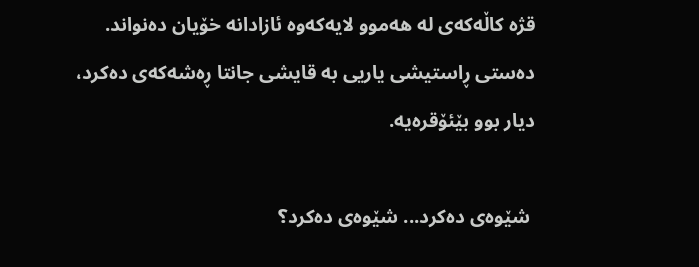قژە کاڵەکەی لە هەموو لایەکەوە ئازادانە خۆیان دەنواند. دەستی ڕاستیشی یاریی بە قایشی جانتا ڕەشەکەی دەکرد، دیار بوو بێئۆقرەیە.

 شێوەی دەکرد... شێوەی دەکرد؟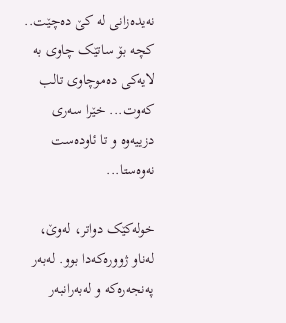نەیدەزانی لە کێ دەچێت.. کچە بۆ ساتێک چاوی بە لایەکی دەموچاوی تالب کەوت... خێرا سەری دزییەوە و تا ئاودەست نەوەستا...

خولەکێک دواتر، لەوێ، لەناو ژوورەکەدا بوو. لەبەر پەنجەرەکە و لەبەرانبەر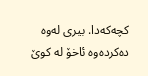کچەکەدا. بیری لەوە دەکردەوە ئاخۆ لە کوێ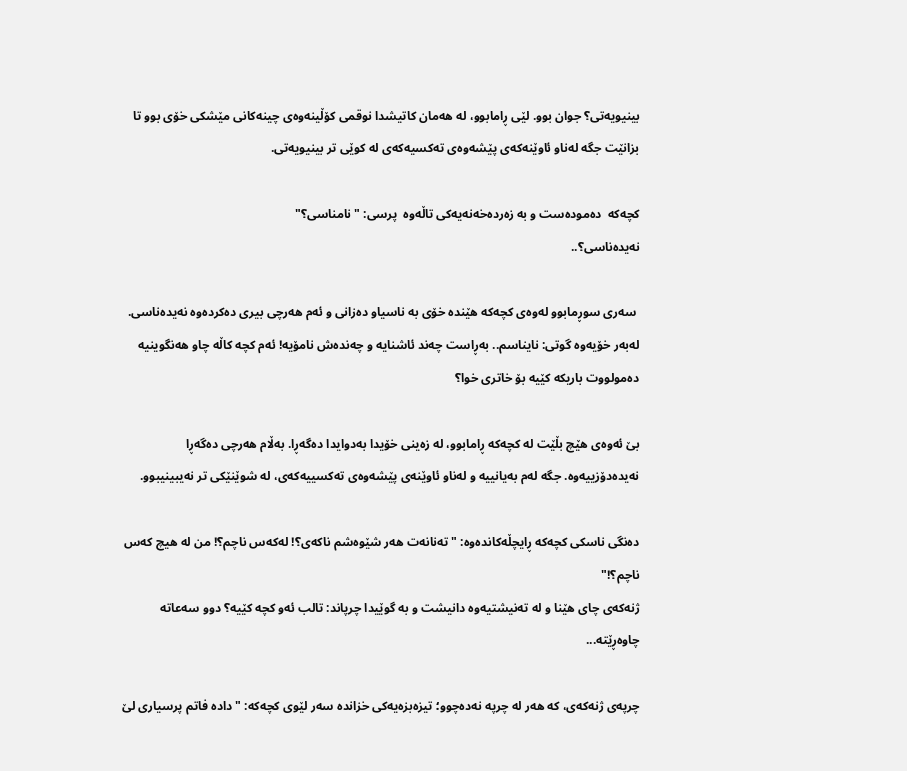بینیویەتی؟ جوان بوو. لێی ڕامابوو، لە هەمان کاتیشدا نوقمی کۆڵینەوەی چینەکانی مێشکی خۆی بوو تا بزانێت جگە لەناو ئاوێنەکەی پێشەوەی تەکسیەکەی لە کوێی تر بینیویەتی.

کچەکە  دەمودەست و بە زەردەخەنەیەکی تاڵەوە  پرسی: "نامناسی؟"
نەیدەناسی؟..

 سەری سوڕمابوو لەوەی کچەکە هێندە خۆی بە ناسیاو دەزانی و ئەم هەرچی بیری دەکردەوە نەیدەناسی. لەبەر خۆیەوە گوتی: نایناسم.. بەڕاست چەند ئاشنایە و چەندەش نامۆیە! ئەم کچە کاڵە چاو هەنگوینیە دەمولووت باریکە کێیە بۆ خاتری خوا؟

بێ ئەوەی هێچ بڵێت لە کچەکە ڕامابوو، لە زەینی خۆیدا بەدوایدا دەگەڕا. بەڵام هەرچی دەگەڕا نەیدەدۆزییەوە. جگە لەم بەیانییە و لەناو ئاوێنەی پێشەوەی تەکسییەکەی، لە شوێنێکی تر نەیبینیبوو.

دەنگی ناسکی کچەکە ڕایچڵەکاندەوە: " تەنانەت هەر شێوەشم ناکەی؟! لەکەس ناچم؟! من لە هیچ کەس ناچم؟!"
ژنەکەی چای هێنا و لە تەنیشتیەوە دانیشت و بە گوێیدا چرپاند: تالب ئەو کچە کێیە؟ دوو سەعاتە چاوەڕێتە...

چرپەی ژنەکەی، کە هەر لە چرپە نەدەچوو؛ تیزەبزەیەکی خزاندە سەر لێوی کچەکە: "دادە فاتم پرسیاری لێ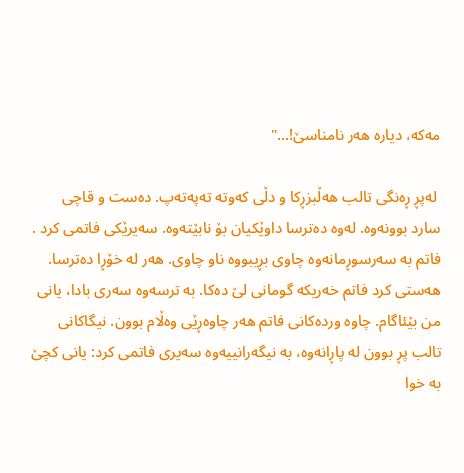مەکە، دیارە هەر نامناسێ!..."

 لەپڕ ڕەنگی تالب هەڵبزڕکا و دڵی کەوتە تەپەتەپ. دەست و قاچی سارد بوونەوە. لەوە دەترسا داوێکیان بۆ نابێتەوە. سەیرێکی فاتمی کرد . فاتم بە سەرسوڕمانەوە چاوی بڕیبووە ناو چاوی. هەر لە خۆڕا دەترسا. هەستی کرد فاتم خەریکە گومانی لێ دەکا. بە ترسەوە سەری بادا، یانی من بێئاگام. چاوە وردەکانی فاتم هەر چاوەڕێی وەڵام بوون. نیگاکانی تالب پڕ بوون لە پاڕانەوە، بە نیگەرانییەوە سەیری فاتمی کرد: یانی کچێ بە خوا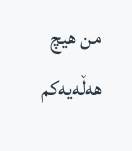من هیچ هەڵەیەکم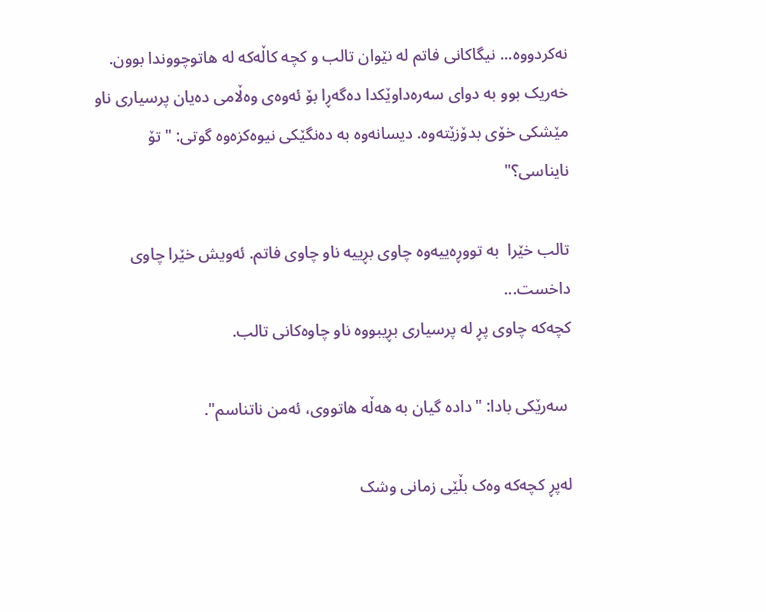نەکردووە... نیگاکانی فاتم لە نێوان تالب و کچە کاڵەکە لە هاتوچووندا بوون. خەریک بوو بە دوای سەرەداوێکدا دەگەڕا بۆ ئەوەی وەڵامی دەیان پرسیاری ناو مێشکی خۆی بدۆزێتەوە. دیسانەوە بە دەنگێکی نیوەکزەوە گوتی: "تۆ نایناسی؟"

تالب خێرا  بە تووڕەییەوە چاوی بڕییە ناو چاوی فاتم. ئەویش خێرا چاوی داخست...
کچەکە چاوی پڕ لە پرسیاری بڕیبووە ناو چاوەکانی تالب.

 سەرێکی بادا: "دادە گیان بە هەڵە هاتووی، ئەمن ناتناسم".

لەپڕ کچەکە وەک بڵێی زمانی وشک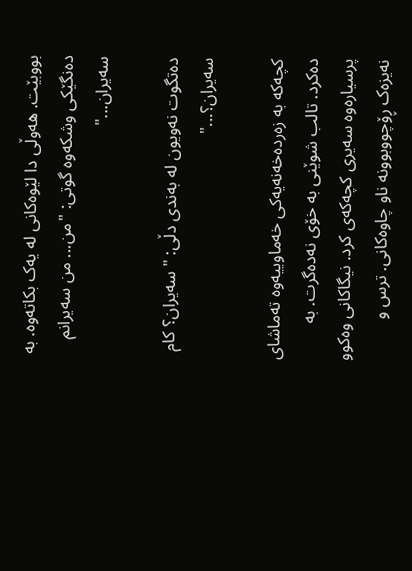بووبێت. هەوڵی دا لێوەکانی لە یەک بکاتەوە. بە دەنگێکی وشکەوە گوتی: "من... من سەیرانم سەیران..."

دەتگوت نەویون لە بەندی دڵی: "سەیران؟ کام سەیران؟..."

کچەکە بە زەردەخەنەیەکی خەماوییەوە تەماشای دەکرد. تالب شوێنی بە خۆی نەدەگرت. بە پرسیارەوە سەیری کچەکەی کرد. نیگاکانی وەکوو نەیزەک ڕۆچووبوونە ناو چاوەکانی. ترس و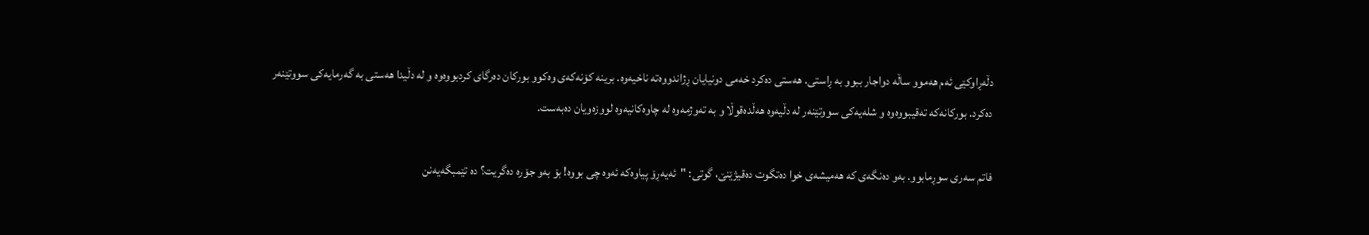دڵەڕاوکێی ئەم هەموو ساڵە دواجار ببوو بە ڕاستی. هەستی دەکرد خەمی دونیایان ڕژاندووەتە ناخیەوە. برینە کۆنەکەی وەکوو بورکان دەرگای کردبووەوە و لە دڵیدا هەستی بە گەرمایەکی سووتێنەر دەکرد. بورکانەکە تەقیبووەوە و شلەیەکی سووتێنەر لە دڵیەوە هەڵدەقوڵا و بە تەوژمەوە لە چاوەکانیەوە لووزەویان دەبەست.

فاتم سەری سوڕمابوو. بەو دەنگەی کە هەمیشەی خوا دەتگوت دەقیژێنێ، گوتی: "ئەیەڕۆ پیاوەکە ئەوە چی بووە! بۆ بەو جۆرە دەگریت؟ دە تێمبگەیەنن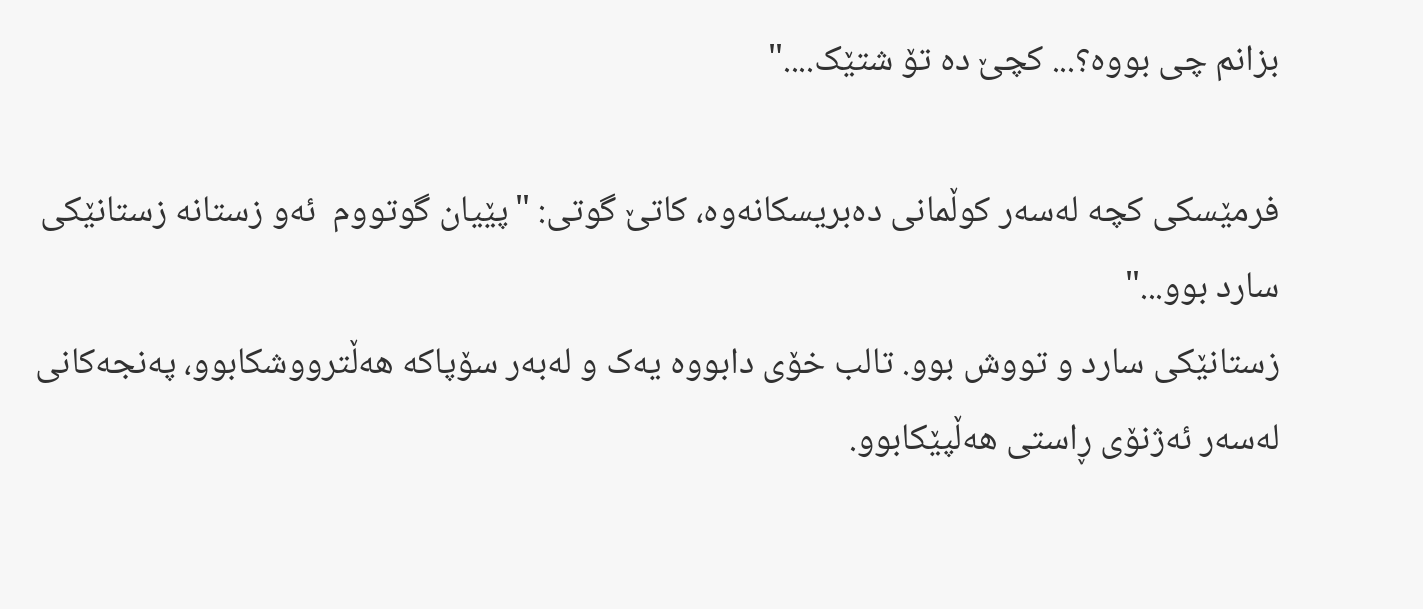بزانم چی بووە؟... کچێ دە تۆ شتێک...."

فرمێسکی کچە لەسەر كوڵمانی دەبریسکانەوە، کاتێ گوتی: "پێیان گوتووم  ئەو زستانە زستانێکی سارد بوو..."
زستانێکی سارد و تووش بوو. تالب خۆی دابووە یەک و لەبەر سۆپاکە هەڵترووشکابوو، پەنجەکانی لەسەر ئەژنۆی ڕاستی هەڵپێکابوو.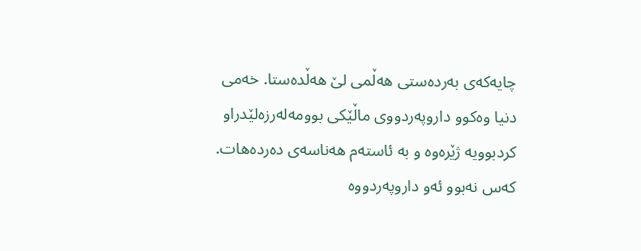چایەکەی بەردەستی هەڵمی لێ هەڵدەستا. خەمی دنیا وەکوو داروپەردووی ماڵێکی بوومەلەرزەلێدراو کردبوویە ژێرەوە و بە ئاستەم هەناسەی دەردەهات. کەس نەبوو ئەو داروپەردووە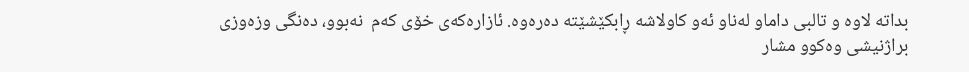بداتە لاوە و تالبی داماو لەناو ئەو کاولاشە ڕابکێشێتە دەرەوە. ئازارەکەی خۆی کەم  نەبوو، دەنگی وزەوزی براژنیشی وەکوو مشار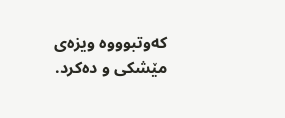کەوتبوووە ویزەی مێشکی و دەکرد.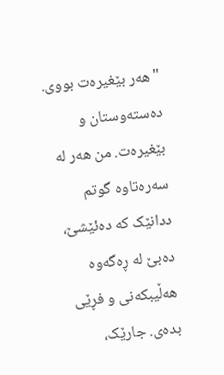"هەر بێغیرەت بووی. دەستەوستان و بێغیرەت. من هەر لە سەرەتاوە گوتم ددانێک کە دەئێشێ، دەبێ لە ڕەگەوە هەڵیبکەنی و فڕێی بدەی. جارێک،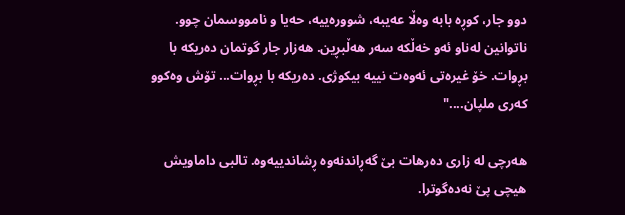دوو جار، کوڕە بابە وەڵا عەیبە، شوورەییە، حەیا و نامووسمان چوو. ناتوانین لەناو ئەو خەڵکە سەر هەڵبڕین. هەزار جار گوتمان دەریکە با بڕوات. خۆ غیرەتی ئەوەت نییە بیکوژی. دەریکە با بڕوات... تۆش وەکوو کەری ملپان...."

هەرچی لە زاری دەرهات بێ گەڕاندنەوە ڕشاندییەوە. تالبی داماویش هیچی پێ نەدەگوترا.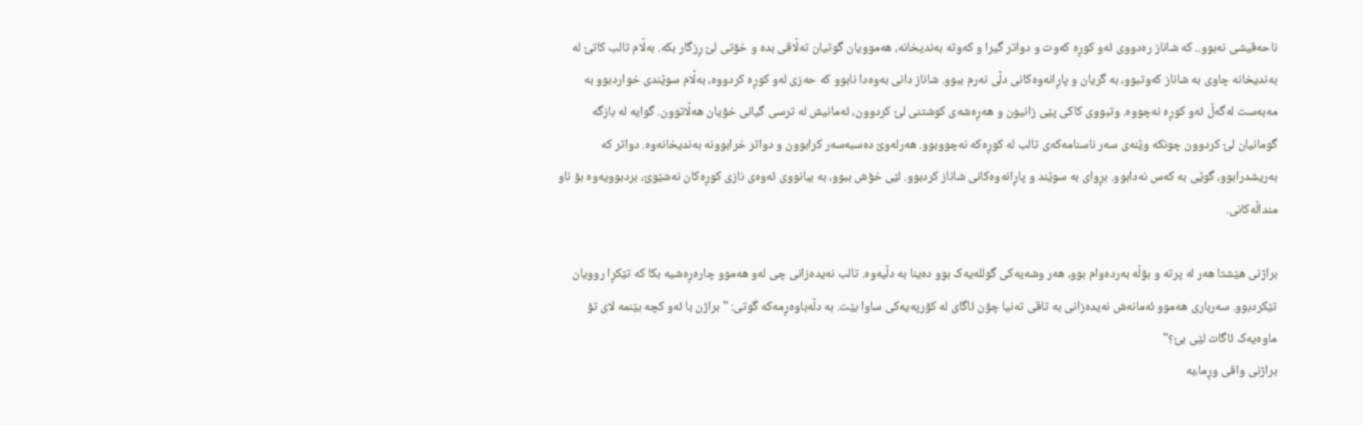ناحەقیشی نەبوو.. کە شاناز رەدووی ئەو کوڕە کەوت و دواتر گیرا و کەوتە بەندیخانە، هەموویان گوتیان تەڵاقی بدە و خۆتی لێ ڕزگار بکە. بەڵام تالب کاتێ لە بەندیخانە چاوی بە شاناز کەوتبوو، بە گریان و پاڕانەوەکانی دڵی نەرم ببوو. شاناز دانی بەوەدا نابوو کە حەزی لەو کوڕە کردووە، بەڵام سوێندی خواردبوو بە مەبەست لەگەڵ ئەو کوڕە نەچووە. وتبووی کاکی پێی زانیون و هەڕەشەی کوشتنی لێ کردوون، ئەمانیش لە ترسی گیانی خۆیان هەڵاتوون. گوایە لە بازگە گومانیان لێ کردوون چونکە وێنەی سەر ناسنامەکەی تالب لە کوڕەکە نەچووبوو. هەرلەوێ دەسبەسەر کرابوون و دواتر خرابوونە بەندیخانەوە. دواتر کە بەریشدرابوو، گوێی بە کەس نەدابوو. بڕوای بە سوێند و پاڕانەوەکانی شاناز کردبوو. لێی خۆش ببوو، بە بیانووی ئەوەی نازی کوڕەکان نەشێوێ، بردبوویەوە بۆ ناو منداڵەکانی.

براژنی هێشتا هەر لە پرتە و بۆڵە بەردەوام بوو، هەر وشەیەکی گوللەیەک بوو دەینا بە دڵیەوە. تالب نەیدەزانی چی لەو هەموو چارەڕەشیە بکا کە تێکڕا روویان تێکردبوو. سەرباری هەموو ئەمانەش نەیدەزانی بە تاقی تەنیا چۆن ئاگای لە کۆرپەیەکی ساوا بێت. بە دڵەباوەڕمەکە گوتی: "براژن با ئەو کچە بێنمە لای تۆ ماوەیەک ئاگات لێی بێ؟"
براژنی واقی وڕما،بە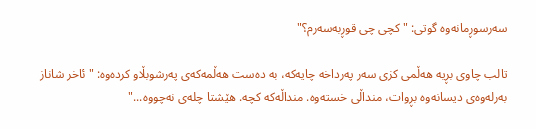سەرسوڕمانەوە گوتی: "کچی چی قوڕبەسەرم؟"

تالب چاوی بڕیە هەڵمی کزی سەر پەرداخە چایەکە، بە دەست هەڵمەکەی پەرشوبڵاو کردەوە: "ئاخر شاناز بەرلەوەی دیسانەوە بڕوات، منداڵی خستەوە. منداڵەکە کچە. هێشتا چلەی نەچووە..."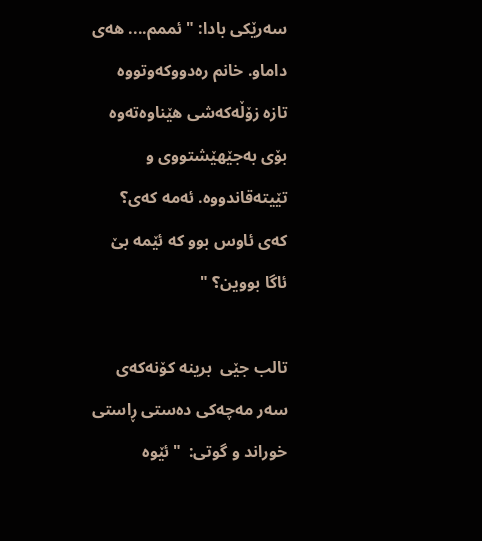سەرێکی بادا: "ئممم.... هەی داماو. خانم رەدووکەوتووە تازە زۆڵەکەشی هێناوەتەوە بۆی بەجێهێشتووی و تێیتەقاندووە. ئەمە کەی؟ کەی ئاوس بوو کە ئێمە بێ ئاگا بووین؟ "

تالب جێی  برینە کۆنەکەی سەر مەچەکی دەستی ڕاستی خوراند و گوتی:  "ئێوە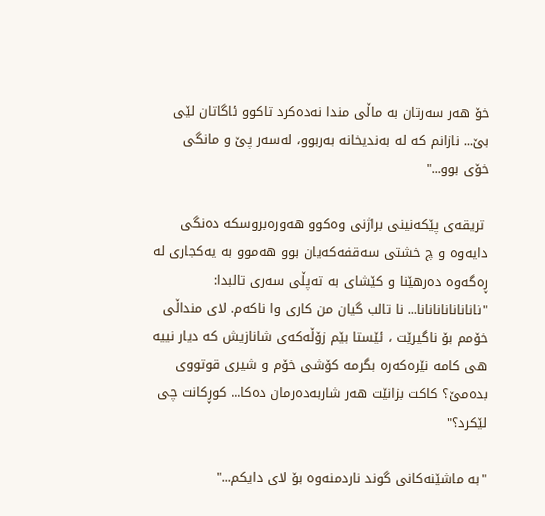خۆ هەر سەرتان بە ماڵی مندا نەدەکرد تاکوو ئاگاتان لێی بێ... نازانم کە لە بەندیخانە بەربوو، لەسەر پێ و مانگی خۆی بوو..."

 تریقەی پێکەنینی براژنی وەکوو هەورەبروسکە دەنگی دایەوە و چ خشتی سەقفەکەیان بوو هەموو بە یەکجاری لە ڕەگەوە دەرهێنا و کێشای بە تەپڵی سەری تالبدا: "نانانانانانانانا... نا تالب گیان من کاری وا ناکەم. لای منداڵی خۆمم بۆ ناگیرێت ، ئێستا بێم زۆڵەکەی شانازیش کە دیار نییە هی کامە نێرەکەرە بگرمە کۆشی خۆم و شیری قوتووی بدەمێ؟ کاکت بزانێت هەر شاربەدەرمان دەکا... کوڕکانت چی لێکرد؟"

"بە ماشێنەکانی گوند ناردمنەوە بۆ لای دایکم..."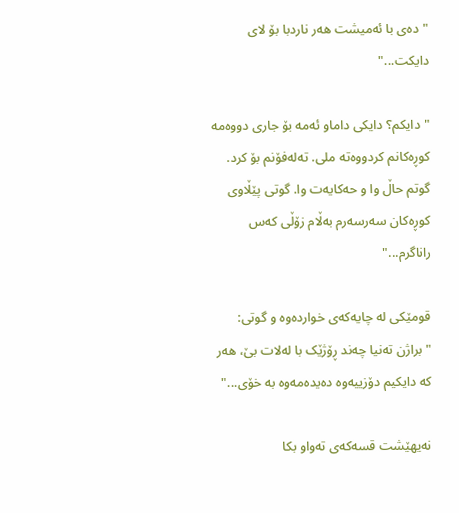"دەی با ئەمیشت هەر ناردبا بۆ لای دایکت..."

"دایکم؟ دایکی داماو ئەمە بۆ جاری دووەمە کوڕەکانم کردووەتە ملی. تەلەفۆنم بۆ کرد. گوتم حاڵ وا و حەکایەت وا. گوتی پێڵاوی کوڕەکان سەرسەرم بەڵام زۆڵی کەس راناگرم..."

قومێکی لە چایەکەی خواردەوە و گوتی: "براژن تەنیا چەند ڕۆژێک با لەلات بێ، هەر کە دایکیم دۆزییەوە دەیدەمەوە بە خۆی..."

نەیهێشت قسەکەی تەواو بکا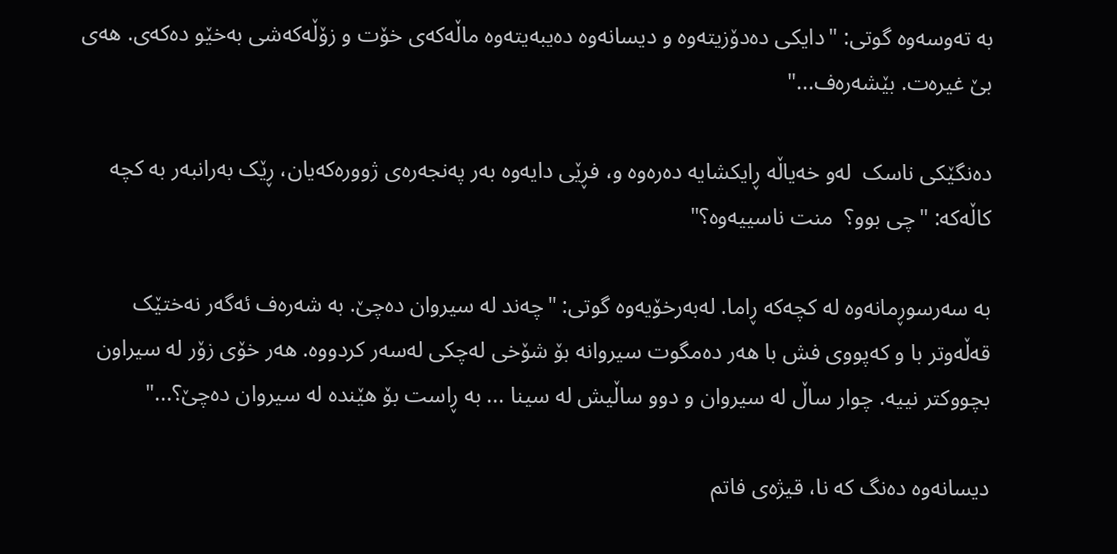بە تەوسەوە گوتی: "دایکی دەدۆزیتەوە و دیسانەوە دەیبەیتەوە ماڵەکەی خۆت و زۆڵەکەشی بەخێو دەکەی. هەی بێ غیرەت. بێشەرەف..."

دەنگێکی ناسک  لەو خەیاڵە ڕایکشایە دەرەوە و، فڕێی دایەوە بەر پەنجەرەی ژوورەکەیان، ڕێک بەرانبەر بە کچە کاڵەکە: "چی بوو؟  منت ناسییەوە؟"

بە سەرسوڕمانەوە لە کچەکە ڕاما. لەبەرخۆیەوە گوتی: "چەند لە سیروان دەچێ. بە شەرەف ئەگەر نەختێک قەڵەوتر با و کەپووی فش با هەر دەمگوت سیروانە بۆ شۆخی لەچکی لەسەر کردووە. هەر خۆی زۆر لە سیراون بچووکتر نییە. چوار ساڵ لە سیروان و دوو ساڵیش لە سینا ... بە ڕاست بۆ هێندە لە سیروان دەچێ؟..."

دیسانەوە دەنگ کە نا، قیژەی فاتم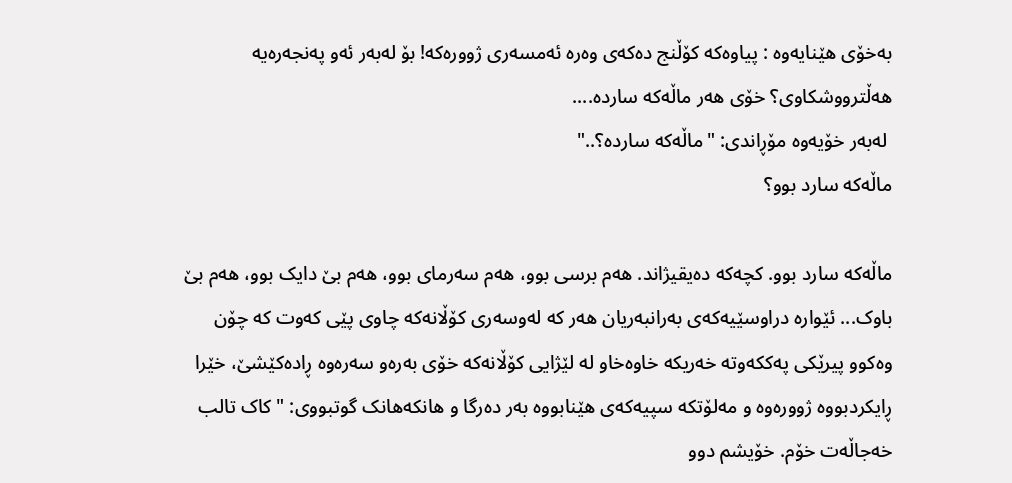بەخۆی هێنایەوە : پیاوەکە کۆڵنج دەکەی وەرە ئەمسەری ژوورەکە! بۆ لەبەر ئەو پەنجەرەیە هەڵترووشکاوی؟ خۆی هەر ماڵەکە ساردە....
 لەبەر خۆیەوە مۆڕاندی: "ماڵەکە ساردە؟.."
ماڵەکە سارد بوو؟

ماڵەکە سارد بوو. کچەکە دەیقیژاند. هەم برسی بوو، هەم سەرمای بوو، هەم بێ دایک بوو، هەم بێ باوک... ئێوارە دراوسێیەکەی بەرانبەریان هەر کە لەوسەری کۆڵانەکە چاوی پێی کەوت کە چۆن وەکوو پیرێکی پەککەوتە خەریکە خاوەخاو لە لێژایی کۆڵانەکە خۆی بەرەو سەرەوە ڕادەکێشێ، خێرا ڕایکردبووە ژوورەوە و مەلۆتکە سپیەکەی هێنابووە بەر دەرگا و هانکەهانک گوتبووی: "کاک تالب خەجاڵەت خۆم. خۆیشم دوو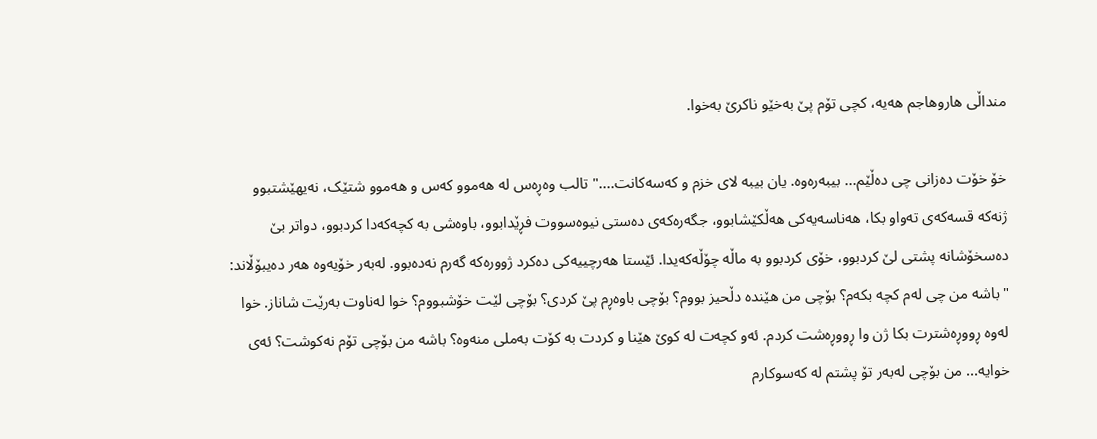منداڵی هاروهاجم هەیە، كچی تۆم پێ بەخێو ناكرێ بەخوا.

خۆ خۆت دەزانی چی دەڵێم... بیبەرەوە. یان بیبە لای خزم و کەسەکانت...." تالب وەڕەس لە هەموو کەس و هەموو شتێک، نەیهێشتبوو ژنەکە قسەکەی تەواو بکا، هەناسەیەکی هەڵکێشابوو، جگەرەکەی دەستی نیوەسووت فڕێدابوو، باوەشی بە کچەکەدا کردبوو، دواتر بێ دەسخۆشانە پشتی لێ کردبوو، خۆی کردبوو بە ماڵە چۆڵەکەیدا. ئێستا هەرچییەکی دەکرد ژوورەکە گەرم نەدەبوو. لەبەر خۆیەوە هەر دەیبۆڵاند: "باشه من چی لەم کچە بکەم؟ بۆچی من هێندە دڵحیز بووم؟ بۆچی باوەڕم پێ کردی؟ بۆچی لێت خۆشبووم؟ خوا لەناوت بەرێت شاناز. خوا لەوە ڕووڕەشترت بکا ژن وا ڕووڕەشت کردم. ئەو کچەت لە کوێ هێنا و کردت بە کۆت بەملی منەوە؟ باشه من بۆچی تۆم نەکوشت؟ ئەی خوایە... من بۆچی لەبەر تۆ پشتم لە کەسوکارم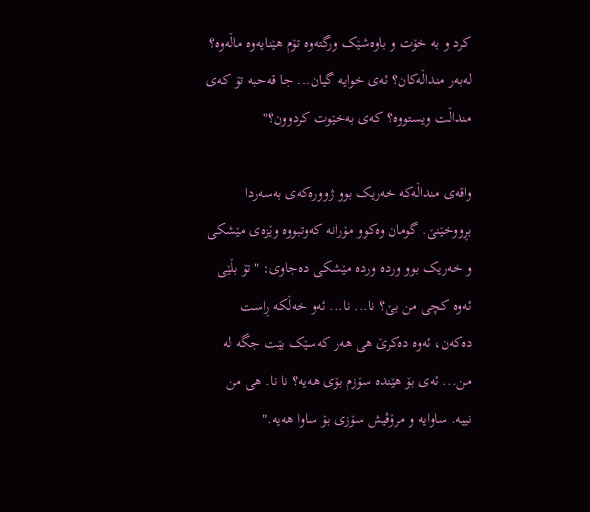کرد و بە خۆت و باوەشێک ورگتەوە تۆم هێنایەوە ماڵەوە؟ لەبەر منداڵەکان؟ ئەی خوایە گیان... جا قەحبە تۆ کەی منداڵت ویستووە؟ کەی بەخێوت کردوون؟"

واقەی منداڵەکە خەریک بوو ژوورەکەی بەسەردا بڕووخێنێ. گومان وەکوو مۆرانە کەوتبووە وێزەی مێشکی و خەریک بوو وردە وردە مێشکی دەجاوی: "تۆ بڵێی ئەوە کچی من بێ؟ نا... نا... ئەو خەڵکە ڕاست دەکەن، ئەوە دەکرێ هی هەر کەسێک بێت جگە لە من... ئەی بۆ هێندە سۆزم بۆی هەیە؟ نا نا. هی من نییە. ساوایە و مرۆڤیش سۆزی بۆ ساوا هەیە."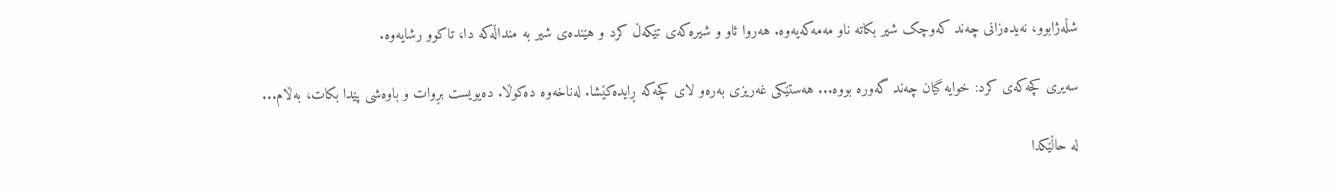شڵەژابوو، نەیدەزانی چەند کەوچک شیر بکاتە ناو مەمەکەیەوە. هەروا ئاو و شیرەکەی تێکەڵ کرد و هێندەی شیر بە منداڵەکە دا، تاکوو رشایەوە.

سەیری کچەکەی کرد: خوایە گیان چەند گەورە بووە... هەستێکی غەریزی بەرەو لای کچەکە ڕایدەکێشا. لەناخەوە دەکوڵا. دەیویست بڕوات و باوەشی پێدا بکات، بەڵام...

لە حاڵێکدا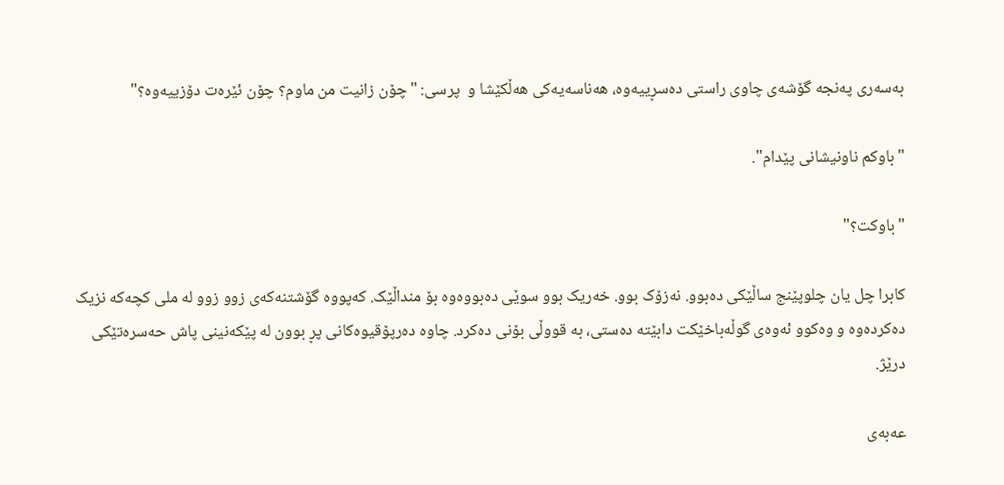بەسەری پەنجە گۆشەی چاوی راستی دەسڕییەوە، هەناسەیەکی هەڵکێشا و  پرسی: "چۆن زانیت من ماوم؟ چۆن ئێرەت دۆزییەوە؟"

"باوکم ناونیشانی پێدام".

"باوکت؟"

کابرا چل یان چلوپێنج ساڵێکی دەبوو. نەزۆک بوو. خەریک بوو سوێی دەبووەوە بۆ منداڵێک. کەپووە گۆشتنەکەی زوو زوو لە ملی کچەکە نزیک دەکردەوە و وەکوو ئەوەی گوڵەباخێکت دابێتە دەستی، بە قووڵی بۆنی دەکرد. چاوە دەرپۆقیوەکانی پڕ بوون لە پێکەنینی پاش حەسرەتێکی درێژ.

عەبەی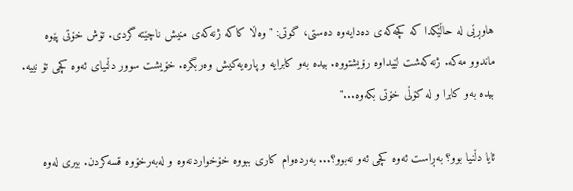هاوڕێی لە حاڵێکدا کە کچەکەی دەدایەوە دەستی، گوتی: "وەڵا کاکە ژنەکەی منیش ناچێتە گردی. تۆش خۆتی پێوە ماندوو مەکە. ژنەکەشت لێیداوە رۆیشتووە. بیدە بەو کابرایە و پارەیەکیش وەربگرە. خۆیشت سوور دڵنیای ئەوە کچی تۆ نییە. بیدە بەو کابرا و لە کۆڵی خۆتی بکەوە..."

ئایا دڵنیا بوو؟ بەڕاست ئەوە کچی ئەو نەبوو؟... بەردەوام کاری ببووە خۆخواردنەوە و لەبەرخۆوە قسەکردن. بیری لەوە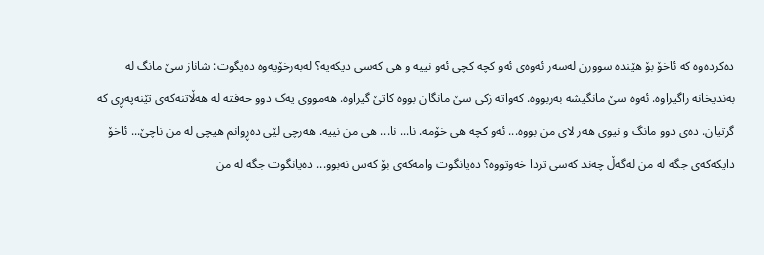دەکردەوە کە ئاخۆ بۆ هێندە سوورن لەسەر ئەوەی ئەو کچە کچی ئەو نییە و هی کەسی دیکەیە؟ لەبەرخۆیەوە دەیگوت: شاناز سێ مانگ لە بەندیخانە راگیراوە. ئەوە سێ مانگیشه بەربووە. کەواتە زکی سێ مانگان بووە کاتێ گیراوە. هەمووی یەک دوو حەفتە لە هەڵاتنەکەی تێنەپەڕی کە گرتیان. دەی دوو مانگ و نیوی هەر لای من بووە... ئەو کچە هی خۆمە. نا... نا... هی من نییە. هەرچی لێی دەڕوانم هیچی لە من ناچێ... ئاخۆ دایکەکەی جگە لە من لەگەڵ چەند کەسی تردا خەوتووە؟ دەیانگوت وامەكەی بۆ كەس نەبوو... دەیانگوت جگە لە من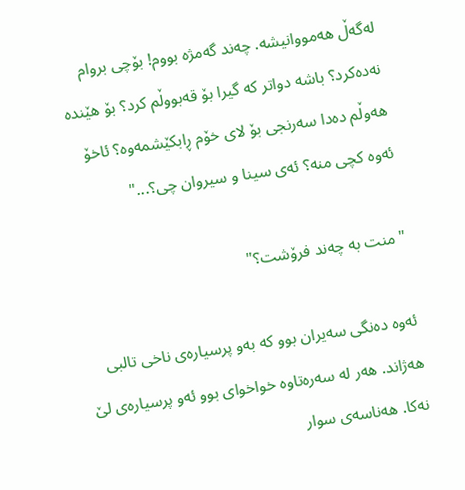لەگەڵ هەمووانیشە. چەند گەمژە بووم! بۆچی بروام نەدەکرد؟ باشه دواتر کە گیرا بۆ قەبووڵم کرد؟ بۆ هێندە هەوڵم دەدا سەرنجی بۆ لای خۆم ڕابکێشمەوە؟ ئاخۆ ئەوە کچی منە؟ ئەی سینا و سیروان چی؟..."

"منت بە چەند فرۆشت؟"

ئەوە دەنگی سەیران بوو کە بەو پرسیارەی ناخی تالبی هەژاند. هەر لە سەرەتاوە خواخوای بوو ئەو پرسیارەی لێ نەکا. هەناسەی سوار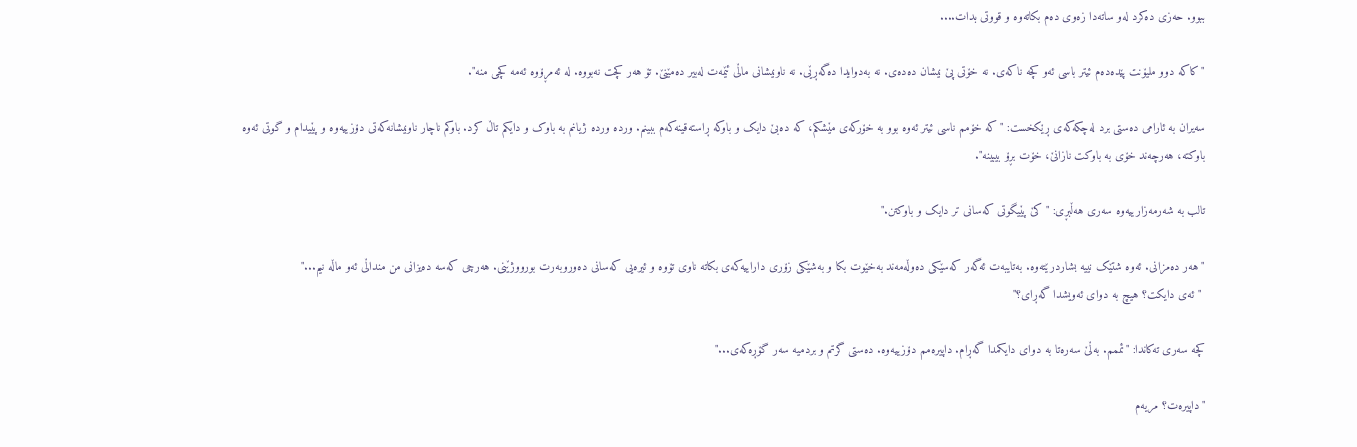ببوو. حەزی دەکرد لەو ساتەدا زەوی دەم بکاتەوە و قووتی بدات....

"کاکە دوو ملیۆنت پێدەدەم ئیتر باسی ئەو کچە ناکەی. نە خۆتی پێ نیشان دەدەی. نە بەدوایدا دەگەڕێی. نە ناونیشانی ماڵی ئێمەت لەبیر دەمێنێ. تۆ هەر کچت نەبووە. لە ئەمڕۆوە ئەمە کچی منە".

سەیران بە ئارامی دەستی برد لەچکەکەی ڕێکخست: "کە خۆمم ناسی ئیتر ئەوە بوو بە خۆرکەی مێشکم، کە دەبێ دایک و باوكە ڕاستەقینەکەم ببینم. وردە وردە ژیانم بە باوک و دایکم تاڵ کرد. باوکم ناچار ناونیشانەکەتی دۆزییەوە و پێیدام و گوتی ئەوە باوکتە، هەرچەند خۆی بە باوکت نازانێ، خۆت بڕۆ بیبینە".

تالب بە شەرمەزارییەوە سەری هەڵبڕی: "کێ پێیگوتی کەسانی تر دایک و باوکتن."

"هەر دەمزانی. ئەوە شتێک نییە بشاردرێتەوە. بەتایبەت ئەگەر کەسێکی دەوڵەمەند بەخێوت بکا و بەشێکی زۆری داراییەکەی بکاتە ناوی تۆوە و ئیرەیی کەسانی دەوروبەرت بورووژێنی. هەرچی کەسە دەیزانی من منداڵی ئەو ماڵە نیم..."
 "ئەی دایکت؟ هیچ بە دوای ئەویشدا گەڕای؟"

کچە سەری تەکاندا: "ئممم. بەڵێ سەرەتا بە دوای دایکمدا گەڕام. داپیرەمم دۆزییەوە. دەستی گرتم و بردمیە سەر گۆڕەکەی..."

"داپیرەت؟ مریەم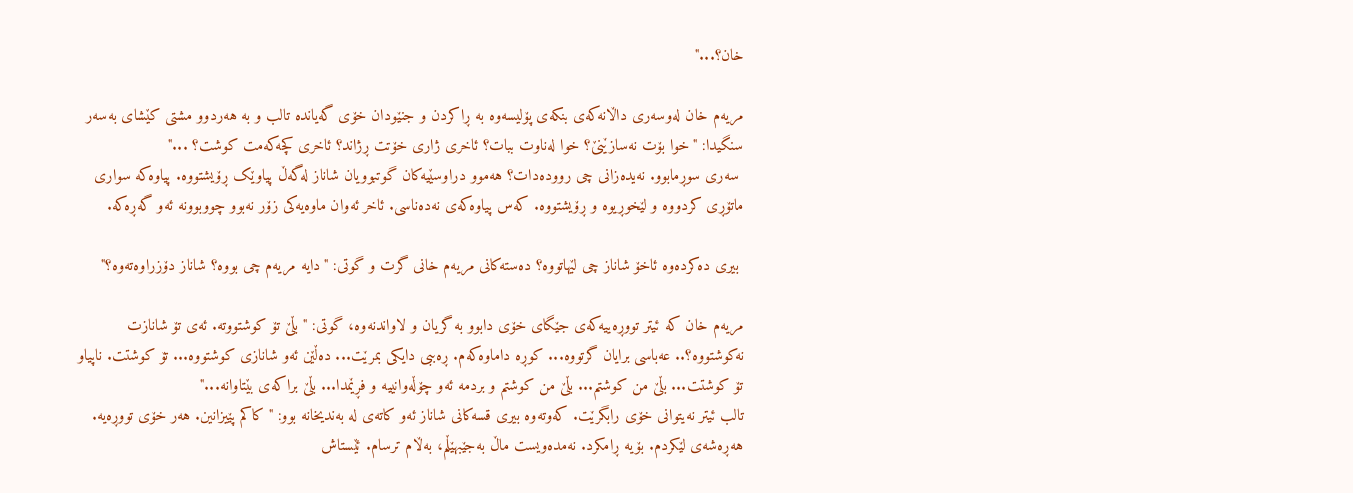خان؟..."

مریەم خان لەوسەری داڵانەکەی بنکەی پۆلیسەوە بە ڕاکردن و جنێودان خۆی گەیاندە تالب و بە هەردوو مشتی کێشای بەسەر سنگیدا: "خوا بۆت نەسازێنێ؟ خوا لەناوت ببات؟ ئاخری ژاری خۆتت ڕژاند؟ ئاخری کچەکەمت کوشت؟ ..."
 سەری سوڕمابوو. نەیدەزانی چی روودەدات؟ هەموو دراوسێیەکان گوتبوویان شاناز لەگەڵ پیاوێک ڕۆیشتووە. پیاوەکە سواری ماتۆڕی کردووە و لێخوڕیوە و ڕۆیشتووە. کەس پیاوەکەی نەدەناسی. ئاخر ئەوان ماوەیەکی زۆر نەبوو چووبوونە ئەو گەڕەکە.

 بیری دەکردەوە ئاخۆ شاناز چی لێهاتووە؟ دەستەکانی مریەم خانی گرت و گوتی: "دایە مریەم چی بووە؟ شاناز دۆزراوەتەوە؟"

مریەم خان کە ئیتر تووڕەییەکەی جێگای خۆی دابوو بە گریان و لاواندنەوە، گوتی: "بڵێ تۆ کوشتووتە. ئەی تۆ شانازت نەکوشتووە؟.. عەباسی برایان گرتووە... کوڕە داماوەکەم. ڕەببی دایکی بمرێت... دەڵێن ئەو شانازی کوشتووە... تۆ کوشتت. ناپیاو تۆ کوشتت... بڵێ من کوشتم... بڵێ من کوشتم و بردمە ئەو چۆڵەوانییە و فڕێمدا... بڵێ براکەی بێتاوانە..."
تالب ئیتر نەیتوانی خۆی رابگرێت. کەوتەوە بیری قسەکانی شاناز ئەو کاتەی لە بەندیخانە بوو: "کاکم پێیزانین. هەر خۆی تووڕەیە. هەڕەشەی لێکردم. بۆیە ڕامکرد. نەمدەویست ماڵ بەجێبهێڵم، بەڵام ترسام. ئێستاش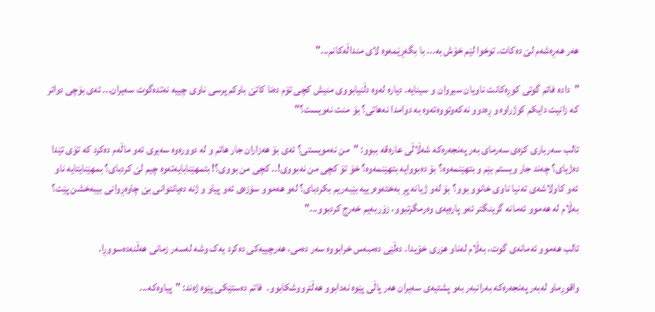هەر هەڕەشەم لێ دەكات. توخوا لێم خۆش بە... با بگەڕێمەوە لای منداڵەکانم..."

"دادە فاتم گوتی کوڕەکانت ناویان سیروان و سینایە. دیارە لەوە دڵنیابووی منیش کچی تۆم دەنا کاتێ باوکم پرسی ناوی چییە نەتدەگوت سەیران... ئەی بۆچی دواتر کە زانیت دایکم کوژراوە و ڕەدوو نەکەوتووەتەوە بە دوامدا نەهاتی؟ بۆ منت نەویست؟"

تالب سەرباری کزەی سەرمای بەر پەنجەرەکە شەڵاڵی عارەقە ببوو: "من نەمویستی؟ ئەی بۆ هەزاران جار هاتم و لە دوورەوە سەیری ئەو ماڵەم دەکرد کە تۆی تێدا دەژیای؟ چەند جار ویستم بێم و بتهێنمەوە؟ بۆ دەبووایە بتهێنمەوە؟ خۆ تۆ کچی من نەبووی!.. کچی من بووی؟! بتمهێنابایەتەوە چیم لێ کردبای؟ بمهێنایتایە ناو ئەو کاولاشەی تەنیا ناوی خانوو بوو؟ بۆ لەو ژیانە پڕ بەختەوەرییە بێبەریم بکردبای؟ لەو هەموو سۆزەی ئەو پیاو و ژنە دەیانتوانی بێ چاوەڕوانی بیبەخشن پێت؟ بەڵام لە هەموو ئەمانە گرینگتر ئەو پارەیەی وەرمگرتبوو، زۆربەیم خەرج کردبوو..."

تالب هەموو ئەمانەی گوت، بەڵام لەناو هزری خۆیدا. دەڵێی دەمبەس خرابووە سەر دەمی، هەرچییەکی دەکرد یەک وشە لەسەر زمانی هەڵنەدەسووڕا.

واقوڕماو لەبەر پەنجەرەکە بەرانبەر بەو پشتیەی سەیران هەر پاڵی پێوە نەدابوو هەڵترووشکابوو.  فاتم دەستێکی پێوە ژەند: "پیاوەکە...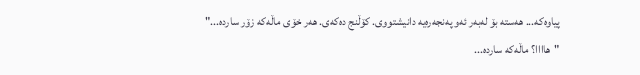پیاوەکە... هەستە بۆ لەبەر ئەو پەنجەرەیە دانیشتووی. کۆڵنج دەکەی. هەر خۆی ماڵەکە زۆر ساردە..."
"هاااا؟ ماڵەکە ساردە...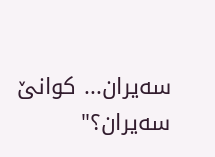سەیران... کوانێ سەیران؟"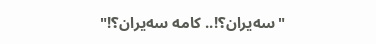"سەیران؟!.. کامە سەیران؟!"